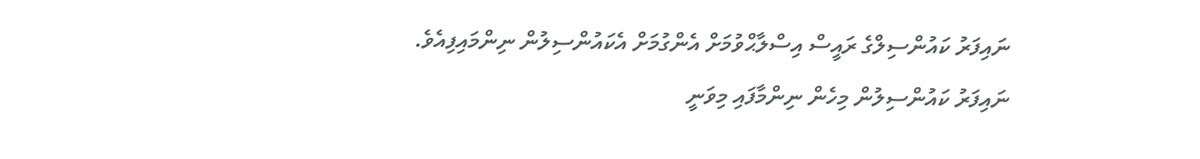ނައިފަރު ކައުންސިލްގެ ރައީސް އިސްލާޙްވުމަށް އެންގުމަށް އެކައުންސިލުން ނިންމައިފިއެވެ.
ނައިފަރު ކައުންސިލުން މިހެން ނިންމާފައި މިވަނީ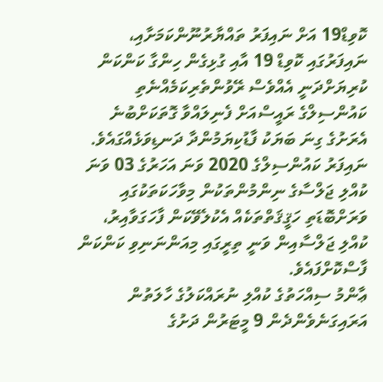ކޮވިޑް19 އަށް ނައިފަރު ތައްޔާރުނޫންކަމަށާއި، ނައިފަރުގައި ކޮވިޑް 19 އާއި ގުޅިގެން ހިންގާ ކަންކަން ކުރިޔަށްދަނީ އެއްވެސް ރޭވުންތެރިކަމެއްނެތި ކައުންސިލްގެ ރައީސްއަށް ފެނިލައްވާ ގޮތަކަށްބުނެ އެރަށުގެ ގިނަ ބަޔަކު ފާޑުކިޔަމުންދާ ދަނޑިވަޅެއްގައެވެ.
ނައިފަރު ކައުންސިލްގެ 2020 ވަނަ އަހަރުގެ 03 ވަނަ ކުއްލި ޖަލްސާގެ ނިންމުންތަކުން މިވާހަކަތަކުގައި ވަރަށްބޮޑަތި ހަޤީޤަތްތަކެއް އެކުލެވޭކަން ފާހަގަވާއިރު، ކުއްލި ޖަލްސާއިން ވަނީ ތިރީގައި މިއަންނަނިވި ކަންކަން ފާސްކޮށްފައެވެ.
ޢާންމު ސިއްހަތުގެ ކުއްލި ނުރައްކަލުގެ ހާލަތުން އަރައިގަނެވެންދެން 9 މީޓަރުން ދަށުގެ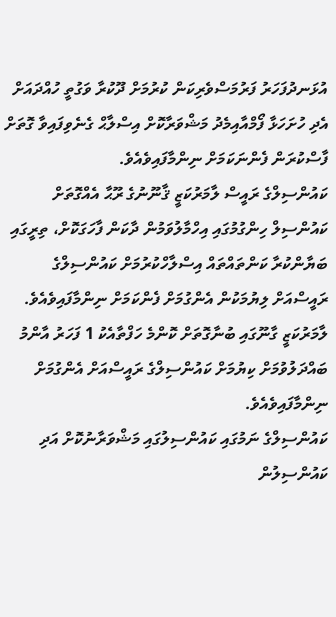އުޅަނދުފަހަރު ފަރުމަސްވެރިކަން ކުރުމަށް ދޫކުރާ ވަގުތީ ހުއްދައަށް އެދި ހުށަހަޅާ ފޯމްއާއިމެދު މަޝްވަރާކޮށް އިސްލާޙް ގެނެވިފައިވާ ގޮތަށް ފާސްކުރަން ފެންނަކަމަށް ނިންމާފައިވެއެވެ.
ކައުންސިލްގެ ރައީސް ލާމަރުކަޒީ ޤާނޫނުގެ ރޫޙާ އެއްގޮތަށް ކައުންސިލް ހިންގުމުގައި އިހްމާލުވަމުން ދާކަން ފާހަގަކޮށް، ތިރީގައި ބަޔާންކުރާ ކަންތައްތައް އިސްލާހްކުރުމަށް ކައުންސިލްގެ ރައީސްއަށް ލިޔުމަކުން އެންގުމަށް ފެންކަމަށް ނިންމާފައިވެއެވެ.
ލާމަރުކަޒީ ގާނޫގައި ބުނާގޮތަށް ކޮންމެ ހަފްތާއެކު 1 ފަހަރު އާންމު ބައްދަލުވުމަށް ކިޔުމަށް ކައުންސިލްގެ ރައީސްއަށް އެންގުމަށް ނިންމާފައިވެއެވެ.
ކައުންސިލްގެ ނަމުގައި ކައުންސިލުގައި މަޝްވަރާނުކޮށް އަދި ކައުންސިލުން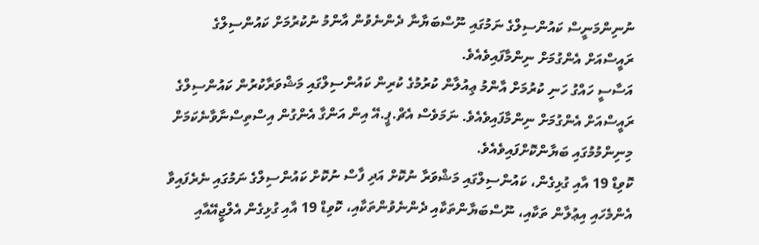ނުނިންމަނީސް ކައުންސިލްގެ ނަމުގައި ނޫސްބަޔާނާ ދެންނެވުން އާންމު ނުކުރުމަށް ކައުންސިލްގެ ރައީސްއަށް އެންގުމަށް ނިންމާފައިވެއެވެ.
އަސާސީ ހައްގު ހަނި ކުރުމަށް އާންމު ޢިއުލާން ކުރުމުގެ ކުރިން ކައުންސިލްގައި މަޝްވަރާކުރުން ކައުންސިލްގެ ރައީސްއަށް އެންގުމަށް ނިންމާފައިވެއެވެ. ނަމަވެސް އެޗް.ޕީ.އޭ އިން އަންގާ އެންގުން އިސްތިސްނާވާނެކަމަށް މިނިންމުމުގައި ބަޔާންކޮށްފައިވެއެވެ.
ކޮވިޑް 19 އާއި ގުޅިގެން، ކައުންސިލްގައި މަޝްވަރާ ނުކޮށް އަދި ފާސް ނުކޮށް ކައުންސިލްގެ ނަމުގައި ނެރެފައިވާ އެންމެހައި އިޢުލާން ތަކާއި، ނޫސްބަޔާންތަކާއި ދެންނެވުންތަކާއި، ކޮވިޑް 19 އާއި ގުޅިގެން އެލްޖީއޭއާއި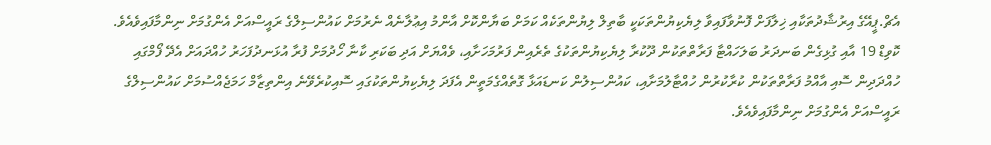އެޗް.ޕީއޭގެ އިރުޝާދުތަކާއި ޚިލާފަށް ފޮނުވާފައިވާ ލިޔެކިޔުންތަކަކީ ބާތިލް ލިޔުންތަކެއް ކަމަށް ބަޔާންކޮށް އާންމު އިޢުލާނެއް ނެރުމަށް ކައުންސިލްގެ ރައީސްއަށް އެންގުމަށް ނިންމާފައިވެއެވެ.
ކޮވިޑް 19 އާއި ގުޅިގެން ބަނދަރު ބަލަހައްޓާ ފަރާތްތަކުން ދޫކުރާ ލިޔެކިޔުންތަކުގެ ތެރެއިން ފަރުމަހަށާއި، ވެއްޔަށް އަދި ބަކަރި ކާނާ ހޯދުމަށް ފުރާ އުޅަނދުފަހަރު ހުއްދައަށް އެދޭ ފޯމްގައި ހުއްދަދިން ސޮއި އާއްމު ފަރާތްތަކުން ކުރާކުރުން ހުއްޓާލުމަށާއި، ކައުންސިލުން ކަނޑައަޅާ ގޮތެއްގެމަތީން އެފަދަ ލިޔެކިޔުންތަކުގައި ސޮއިކުރެވޭނެ އިންތިޒާމް ހަމަޖެއްސުމަށް ކައުންސިލްގެ ރައީސްއަށް އެންގުމަށް ނިންމާފައިވެއެވެ.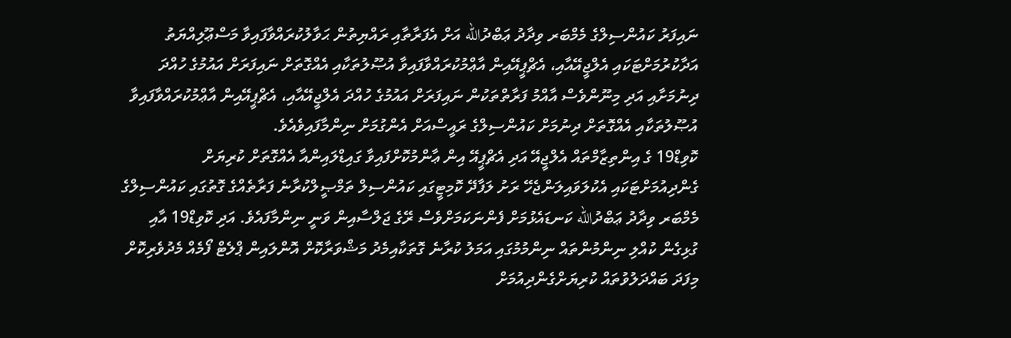ނައިފަރު ކައުންސިލްގެ މެމްބަރ ވިދާދު ޢަބްދުالله އަށް އެފަރާތާއި ރައްޔިތުން ޙަވާލުކުރައްވާފައިވާ މަސްޢޫލިއްޔަތު އަދާކުރުމަށްޓަކައި އެލްޖީއޭއާއި، އެޗްޕީއޭއިން އާޢްމުކުރައްވާފައިވާ އުޞޫލުތަކާއި އެއްގޮތަށް ނައިފަރަށް އައުމުގެ ހުއްދަ ދިނުމަށާއި އަދި މިނޫންވެސް އާއްމު ފަރާތްތަކުން ނައިފަރަށް އައުމުގެ ހުއްދަ އެލްޖީއޭއާއި، އެޗްޕީއޭއިން އާޢްމުކުރައްވާފައިވާ އުޞޫލުތަކާއި އެއްގޮތަށް ދިނުމަށް ކައުންސިލްގެ ރައީސްއަށް އެންގުމަށް ނިންމާފައިވެއެވެ.
ކޮވިޑް19 ގެ އިންތިޒާމްތައް އެލްޖީއޭ އަދި އެޗްޕީއޭ އިން ޢާންމުކޮށްފައިވާ ގައިޑްލައިންއާ އެއްގޮތަށް ކުރިޔަށް ގެންދިއުމަށްޓަކައި އެކުލަވައިލަންޖެހޭ ރަށު ލަފާދޭ ކޮމިޓީގައި ކައުންސިލް ތަމްޞީލްކުރާނެ ފަރާތެއްގެ ގޮތުގައި ކައުންސިލްގެ މެމްބަރ ވިދާދު ޢަބްދުالله ކަނޑައެޅުމަށް ފެންނަކަމަށްވެސް ރޭގެ ޖަލްސާއިން ވަނީ ނިންމާފައެވެ. އަދި ކޮވިޑް19 އާއި ގުޅިގެން ކުއްލި ނިންމުންތައް ނިންމުމުގައި އަމަލު ކުރާނެ ގޮތަކާއިމެދު މަޝްވަރާކޮށް އޮންލައިން ޕްލެޓް ފޯމެއް މެދުވެރިކޮށް މިފަދަ ބައްދަލުވުތައް ކުރިޔަށްގެންދިއުމަށް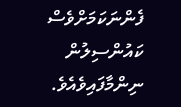ފެންނަކަމަށްވެސް ކައުންސިލުން ނިންމާފައިވެއެވެ.